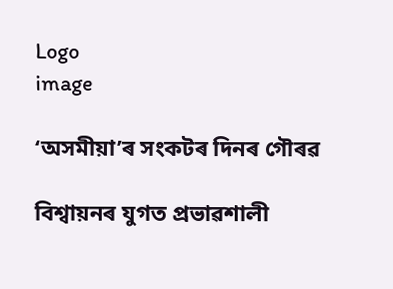Logo
image

‘অসমীয়া’ৰ সংকটৰ দিনৰ গৌৰৱ

বিশ্বায়নৰ যুগত প্ৰভাৱশালী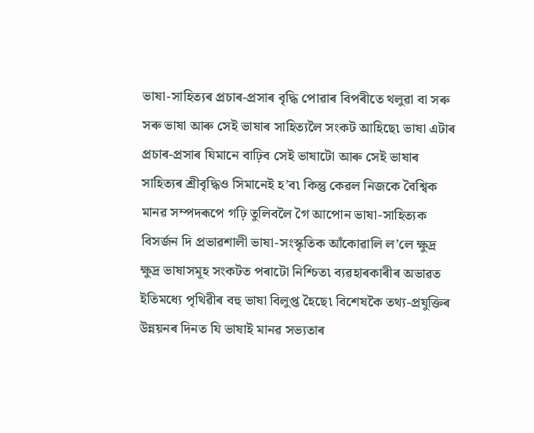ভাষা-সাহিত্যৰ প্ৰচাৰ-প্ৰসাৰ বৃদ্ধি পোৱাৰ বিপৰীতে থলুৱা বা সৰু সৰু ভাষা আৰু সেই ভাষাৰ সাহিত্যলৈ সংকট আহিছে৷ ভাষা এটাৰ প্ৰচাৰ-প্ৰসাৰ যিমানে বাঢ়িব সেই ভাষাটো আৰু সেই ভাষাৰ সাহিত্যৰ শ্ৰীবৃদ্ধিও সিমানেই হ’ব৷ কিন্তু কেৱল নিজকে বৈশ্বিক মানৱ সম্পদৰূপে গঢ়ি তুলিবলৈ গৈ আপোন ভাষা-সাহিত্যক বিসৰ্জন দি প্ৰভাৱশালী ভাষা-সংস্কৃতিক আঁকোৱালি ল’লে ক্ষুদ্ৰ ক্ষুদ্ৰ ভাষাসমূহ সংকটত পৰাটো নিশ্চিত৷ ব্যৱহাৰকাৰীৰ অভাৱত ইতিমধ্যে পৃথিৱীৰ বহু ভাষা বিলুপ্ত হৈছে৷ বিশেষকৈ তথ্য-প্ৰযুক্তিৰ উন্নয়নৰ দিনত যি ভাষাই মানৱ সভ্যতাৰ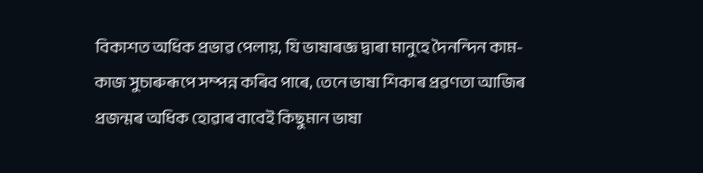বিকাশত অধিক প্ৰভাৱ পেলায়, যি ভাষাৰজ্ঞ দ্বাৰা মানুহে দৈনন্দিন কাম-কাজ সুচাৰুৰূপে সম্পন্ন কৰিব পাৰে, তেনে ভাষা শিকাৰ প্ৰৱণতা আজিৰ প্ৰজন্মৰ অধিক হোৱাৰ বাবেই কিছুমান ভাষা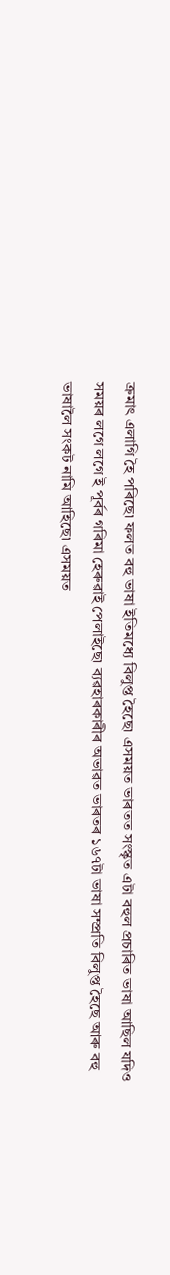ক্ৰমাৎ এলাগি হৈ পৰিছে৷ ফলত বহু ভাষা ইতিমধ্যে বিলুপ্ত হৈছে৷ এসময়ত ভাৰতত সংস্কৃত এটা বহুল প্ৰচাৰিত ভাষা আছিল যদিও সময়ৰ লগে লগে ই পূৰ্বৰ গৰিমা হেৰুৱাই পেলাইছে৷ ব্যৱহাৰকাৰীৰ অভাৱত ভাৰতৰ ১৬৭টা ভাষা সম্প্ৰতি বিলুপ্ত হৈছে আৰু বহু ভাষালৈ সংকট নামি আহিছে৷ এসময়ত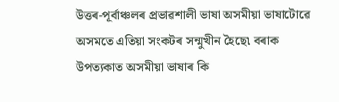উত্তৰ-পূৰ্বাঞ্চলৰ প্ৰভাৱশালী ভাষা অসমীয়া ভাষাটোৱে অসমতে এতিয়া সংকটৰ সন্মুখীন হৈছে৷ বৰাক উপত্যকাত অসমীয়া ভাষাৰ কি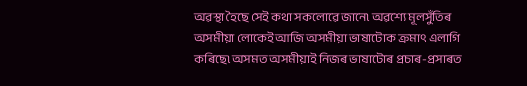অৱস্থা হৈছে সেই কথা সকলোৱে জানে৷ অৱশ্যে মূলসুঁতিৰ অসমীয়া লোকেই আজি অসমীয়া ভাষাটোক ক্ৰমাৎ এলাগি কৰিছে৷ অসমত অসমীয়াই নিজৰ ভাষাটোৰ প্ৰচাৰ-প্ৰসাৰত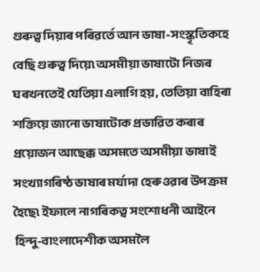গুৰুত্ব দিয়াৰ পৰিৱৰ্তে আন ভাষা-সংস্কৃতিকহে বেছি গুৰুত্ব দিয়ে৷ অসমীয়া ভাষাটো নিজৰ ঘৰখনতেই যেতিয়া এলাগি হয়, তেতিয়া বাহিৰা শক্তিয়ে জানো ভাষাটোক প্ৰভাৱিত কৰাৰ প্ৰয়োজন আছেক্ক অসমতে অসমীয়া ভাষাই সংখ্যাগৰিষ্ঠ ভাষাৰ মৰ্যাদা হেৰুওৱাৰ উপক্ৰম হৈছে৷ ইফালে নাগৰিকত্ব সংশোধনী আইনে হিন্দু-বাংলাদেশীক অসমলৈ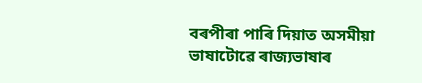বৰপীৰা পাৰি দিয়াত অসমীয়া ভাষাটোৱে ৰাজ্যভাষাৰ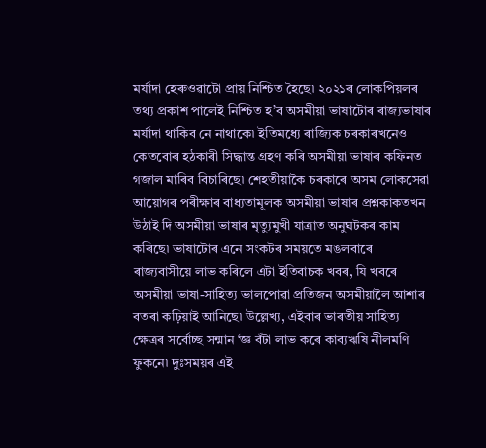মৰ্যাদা হেৰুওৱাটো প্ৰায় নিশ্চিত হৈছে৷ ২০২১ৰ লোকপিয়লৰ তথ্য প্ৰকাশ পালেই নিশ্চিত হ’ব অসমীয়া ভাষাটোৰ ৰাজ্যভাষাৰ মৰ্যাদা থাকিব নে নাথাকে৷ ইতিমধ্যে ৰাজ্যিক চৰকাৰখনেও কেতবোৰ হঠকাৰী সিদ্ধান্ত গ্ৰহণ কৰি অসমীয়া ভাষাৰ কফিনত গজাল মাৰিব বিচাৰিছে৷ শেহতীয়াকৈ চৰকাৰে অসম লোকসেৱা আয়োগৰ পৰীক্ষাৰ বাধ্যতামূলক অসমীয়া ভাষাৰ প্ৰশ্নকাকতখন উঠাই দি অসমীয়া ভাষাৰ মৃত্যুমুখী যাত্ৰাত অনুঘটকৰ কাম কৰিছে৷ ভাষাটোৰ এনে সংকটৰ সময়তে মঙলবাৰে ৰাজ্যবাসীয়ে লাভ কৰিলে এটা ইতিবাচক খবৰ, যি খবৰে অসমীয়া ভাষা-সাহিত্য ভালপোৱা প্ৰতিজন অসমীয়ালৈ আশাৰ বতৰা কঢ়িয়াই আনিছে৷ উল্লেখ্য, এইবাৰ ভাৰতীয় সাহিত্য ক্ষেত্ৰৰ সৰ্বোচ্ছ সন্মান ‘জ্ঞ বঁটা লাভ কৰে কাব্যঋষি নীলমণি ফুকনে৷ দুঃসময়ৰ এই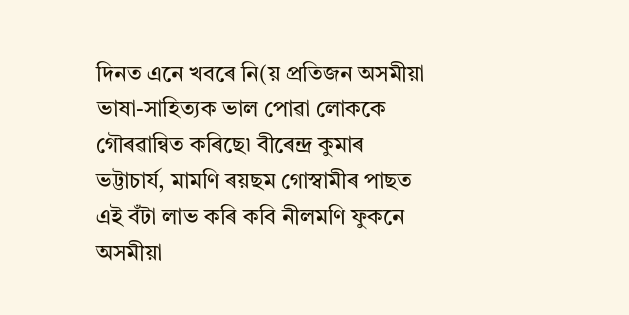দিনত এনে খবৰে নি(য় প্ৰতিজন অসমীয়া ভাষা-সাহিত্যক ভাল পোৱা লোককে গৌৰৱান্বিত কৰিছে৷ বীৰেন্দ্ৰ কুমাৰ ভট্টাচাৰ্য, মামণি ৰয়ছম গোস্বামীৰ পাছত এই বঁটা লাভ কৰি কবি নীলমণি ফুকনে অসমীয়া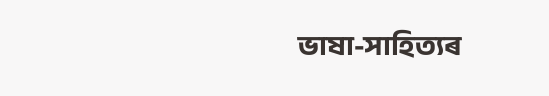ভাষা-সাহিত্যৰ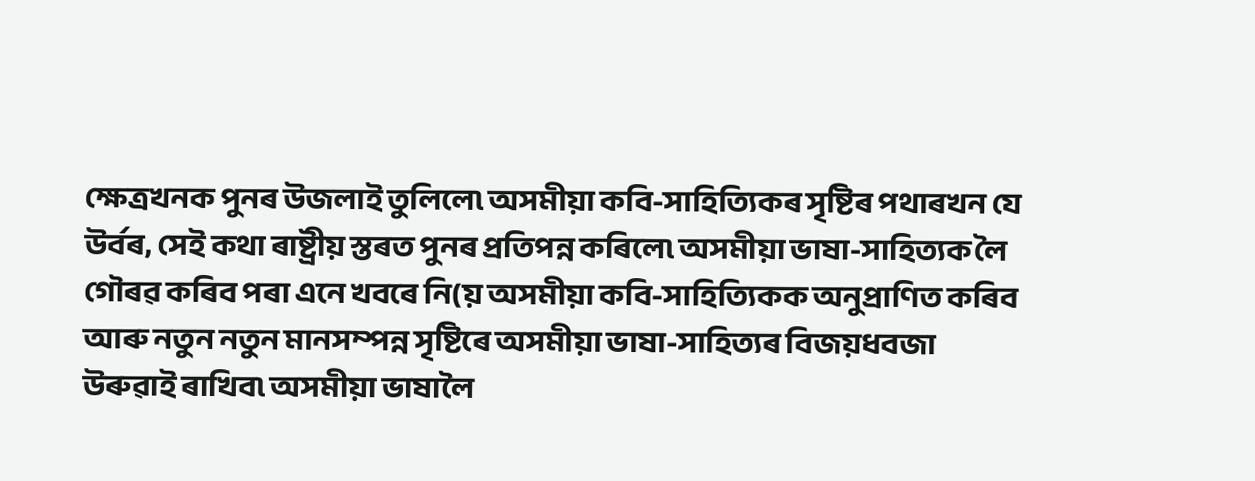ক্ষেত্ৰখনক পুনৰ উজলাই তুলিলে৷ অসমীয়া কবি-সাহিত্যিকৰ সৃষ্টিৰ পথাৰখন যে উৰ্বৰ, সেই কথা ৰাষ্ট্ৰীয় স্তৰত পুনৰ প্ৰতিপন্ন কৰিলে৷ অসমীয়া ভাষা-সাহিত্যক লৈ গৌৰৱ কৰিব পৰা এনে খবৰে নি(য় অসমীয়া কবি-সাহিত্যিকক অনুপ্ৰাণিত কৰিব আৰু নতুন নতুন মানসম্পন্ন সৃষ্টিৰে অসমীয়া ভাষা-সাহিত্যৰ বিজয়ধবজা উৰুৱাই ৰাখিব৷ অসমীয়া ভাষালৈ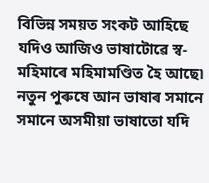বিভিন্ন সময়ত সংকট আহিছে যদিও আজিও ভাষাটোৱে স্ব-মহিমাৰে মহিমামণ্ডিত হৈ আছে৷ নতুন পুৰুষে আন ভাষাৰ সমানে সমানে অসমীয়া ভাষাতো যদি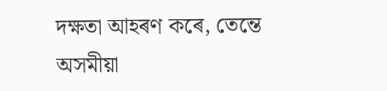দক্ষতা আহৰণ কৰে, তেন্তে অসমীয়া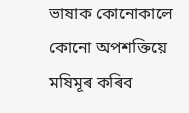ভাষাক কোনোকালে কোনো অপশক্তিয়ে মষিমূৰ কৰিব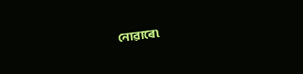নোৱাৰে৷